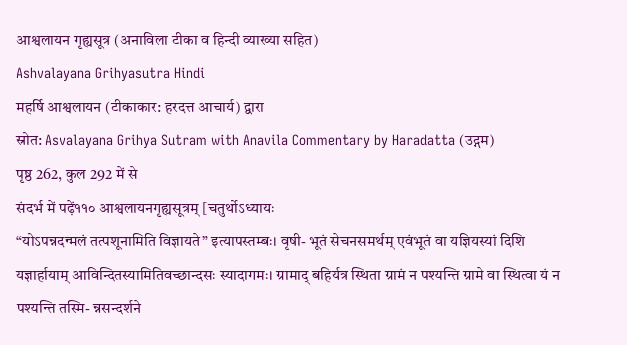आश्वलायन गृह्यसूत्र (अनाविला टीका व हिन्दी व्याख्या सहित)
Ashvalayana Grihyasutra Hindi
महर्षि आश्वलायन (टीकाकार: हरदत्त आचार्य) द्वारा
स्रोत: Asvalayana Grihya Sutram with Anavila Commentary by Haradatta (उद्गम)
पृष्ठ 262, कुल 292 में से
संदर्भ में पढ़ें११० आश्वलायनगृह्यसूत्रम् [चतुर्थोऽध्यायः
“योऽपन्नदन्मलं तत्पशूनामिति विज्ञायते” इत्यापस्तम्बः। वृषी- भूतं सेचनसमर्थम् एवंभूतं वा यज्ञियस्यां दिशि यज्ञार्हायाम् आविन्दितस्यामितिवच्छान्दसः स्यादागमः। ग्रामाद् बहिर्यत्र स्थिता ग्रामं न पश्यन्ति ग्रामे वा स्थित्वा यं न पश्यन्ति तस्मि- न्नसन्दर्शने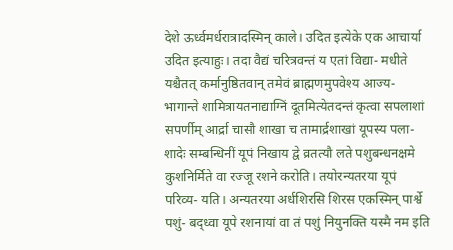देशे ऊर्ध्वमर्धरात्रादस्मिन् काले। उदित इत्येके एक आचार्या उदित इत्याहुः। तदा वैद्यं चरित्रवन्तं य एतां विद्या- मधीते यश्चैतत् कर्मानुष्ठितवान् तमेवं ब्राह्मणमुपवेश्य आज्य- भागान्ते शामित्रायतनाद्याग्निं दूतमित्येतदन्तं कृत्वा सपलाशां सपर्णीम् आर्द्रा चासौ शाखा च तामार्द्रशाखां यूपस्य पला- शादेः सम्बन्धिनीं यूपं निखाय द्वे व्रतत्यौ लते पशुबन्धनक्षमे कुशनिर्मिते वा रज्जू रशने करोति। तयोरन्यतरया यूपं परिव्य- यति। अन्यतरया अर्धशिरसि शिरस एकस्मिन् पार्श्वे पशुं- बद्ध्वा यूपे रशनायां वा तं पशुं नियुनक्ति यस्मै नम इति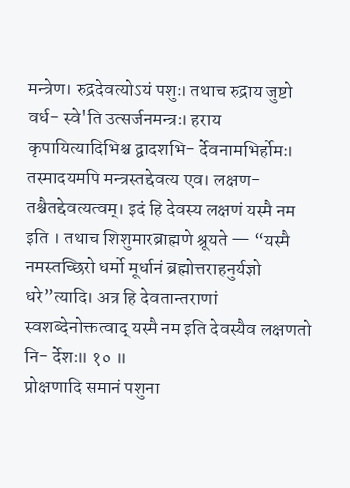मन्त्रेण। रुद्रदेवत्योऽयं पशुः। तथाच रुद्राय जुष्टो वर्ध- स्वे'ति उत्सर्जनमन्त्रः। हराय कृपायित्यादिभिश्च द्वादशभि- र्देवनामभिर्होमः। तस्मादयमपि मन्त्रस्तद्देवत्य एव। लक्षण- तश्चैतद्देवत्यत्वम्। इदं हि देवस्य लक्षणं यस्मै नम इति । तथाच शिशुमारब्राह्मणे श्रूयते — “यस्मै नमस्तच्छिरो धर्मो मूर्धानं ब्रह्मोत्तराहनुर्यज्ञो धरे”त्यादि। अत्र हि देवतान्तराणां स्वशब्देनोक्तत्वाद् यस्मै नम इति देवस्यैव लक्षणतो नि- र्देशः॥ १० ॥
प्रोक्षणादि समानं पशुना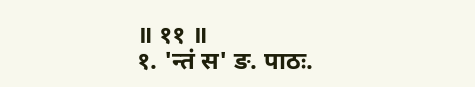॥ ११ ॥
१. 'न्तं स' ङ. पाठः.